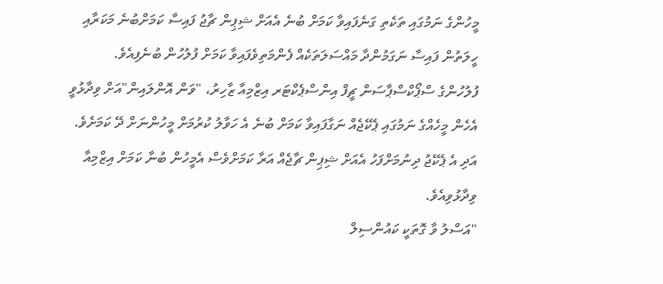މީހުންގެ ނަމުގައި ތަކެތި ގަނެފައިވާ ކަމަށް ބުނެ އެއަށް ޝިޕިން ޗާޖު ފައިސާ ކަމަށްބުނެ މަކަރާއި ހީލަތުން ފައިސާ ނަގަމުންދާ މައްސަލަތަކެއް ފެންމަތިވެފައިވާ ކަމަށް ފުލުހުން ބުނެފިއެވެ.
ފުލުހުންގެ ސްޕޯކްސްޕާސަން ޗީފް އިންސްޕެކްޓަރ އިޒްމިއާ ޒާހިރު، "ވަން އޮންލައިން"އަށް ވިދާޅުވީ އެހެން މީހެއްގެ ނަމުގައި ޕެކޭޖެއް ނަގާފައިވާ ކަމަށް ބުނެ އެ ހަވާލު ކުރުމަށް މީހުންނަށް ދޭ ކަމަށެވެ. އަދި އެ ޕެކޭޖު ދިނުމަށްފަހު އެއަށް ޝިޕިން ޗާޖެއް އަރާ ކަމަށްވެސް އެމީހުން ބުނާ ކަމަށް އިޒްމިއާ ވިދާޅުވިއެވެ.
"އަސްލު ވާ ގޮތަކީ ކައުންސިލް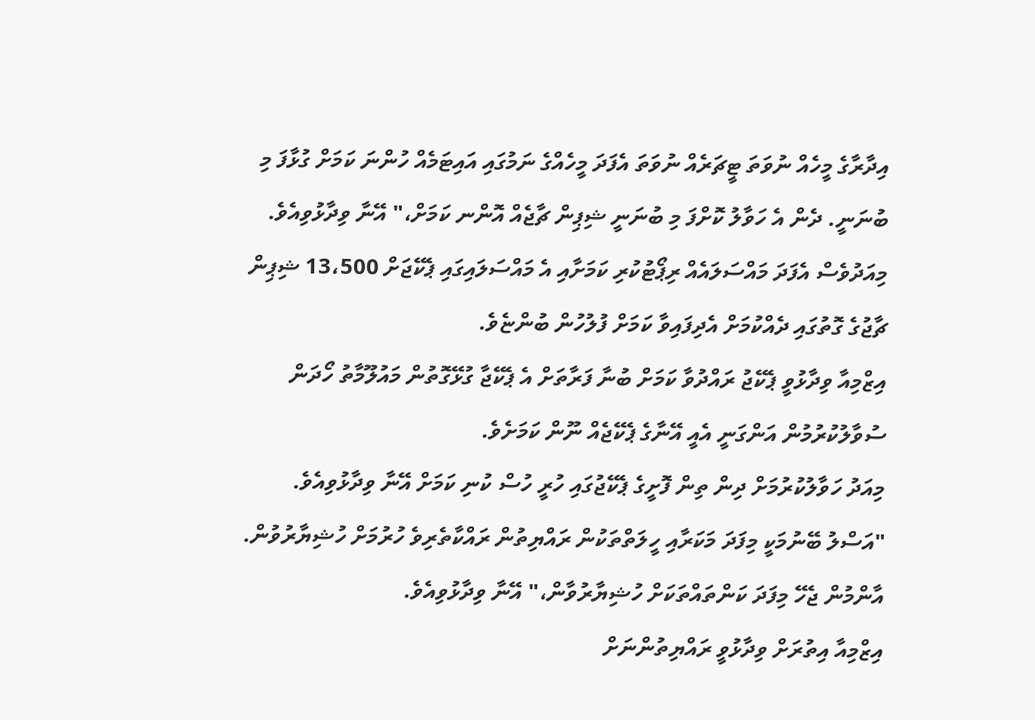އިދާރާގެ މީހެއް ނުވަތަ ޓީޗަރެއް ނުވަތަ އެފަދަ މީހެއްގެ ނަމުގައި އައިޓަމެއް ހުންނަ ކަމަށް ގުޅާފަ މި ބުނަނީ. ދެން އެ ހަވާލު ކޮށްފަ މި ބުނަނީ ޝިޕިން ޗާޖެއް އޮންނ ކަމަށް،" އޭނާ ވިދާޅުވިއެވެ.
މިއަދުވެސް އެފަދަ މައްސަލައެއް ރިޕޯޓުކުރި ކަމަށާއި އެ މައްސަލައިގައި ޕެކޭޖަށް 13،500 ޝިޕިން ޗާޖުގެ ގޮތުގައި ދެއްކުމަށް އެދިފައިވާ ކަމަށް ފުލުހުން ބުންޏެވެ.
އިޒްމިއާ ވިދާޅުވީ ޕެކޭޖު ރައްދުވާ ކަމަށް ބުނާ ފަރާތަށް އެ ޕެކޭޖާ ގުޅޭގޮތުން މައުލޫމާތު ހޯދަން ސުވާލުކުރުމުން އަންގަނީ އެއީ އޭނާގެ ޕެކޭޖެއް ނޫން ކަމަށެވެ.
މިއަދު ހަވާލުކުރުމަށް ދިން ތިން ފޮށީގެ ޕެކޭޖުގައި ހުރީ ހުސް ކުނި ކަމަށް އޭނާ ވިދާޅުވިއެވެ.
"އަސްލު ބޭނުމަކީ މިފަދަ މަކަރާއި ހީލަތްތަކުން ރައްޔިތުން ރައްކާތެރިވެ ހުރުމަށް ހުޝިޔާރުވުން. އާންމުން ޖެހޭ މިފަދަ ކަންތައްތަކަށް ހުޝިޔާރުވާން،" އޭނާ ވިދާޅުވިއެވެ.
އިޒްމިއާ އިތުރަށް ވިދާޅުވީ ރައްޔިތުންނަށް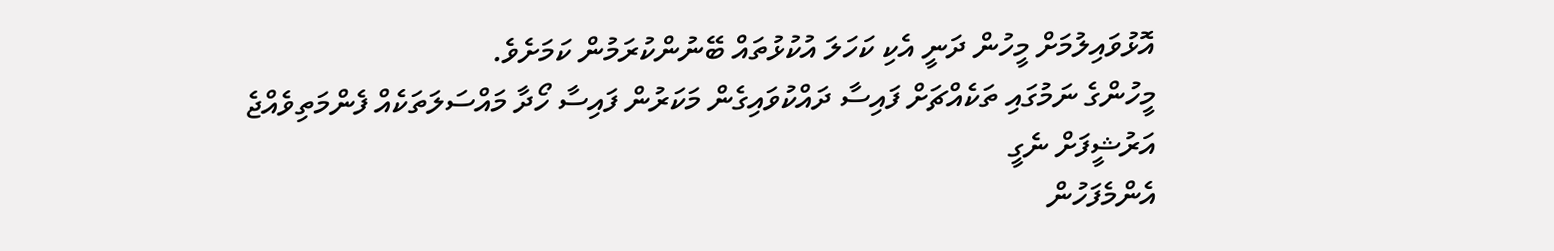އޮޅުވައިލުމަށް މީހުން ދަނީ އެކި ކަހަލަ އުކުޅުތައް ބޭނުންކުރަމުން ކަމަށެވެ.
މީހުންގެ ނަމުގައި ތަކެއްޗަށް ފައިސާ ދައްކުވައިގެން މަކަރުން ފައިސާ ހޯދާ މައްސަލަތަކެއް ފެންމަތިވެއްޖެ
އަރުޝީފަށް ނެގީ
އެންމެފަހުން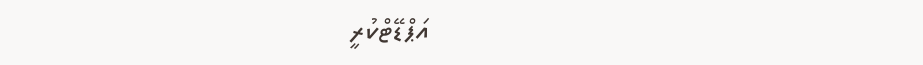އަޕްޑޭޓްކުރީ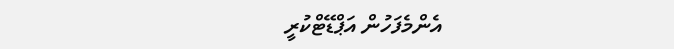އެންމެފަހުން އަޕްޑޭޓްކުރީ